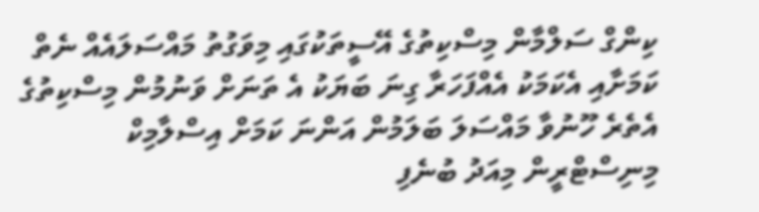ކިންގް ސަލްމާން މިސްކިތުގެ އޭސީތަކުގައި މިވަގުތު މައްސަލައެއް ނެތް ކަމަށާއި އެކަމަކު އެއްފަހަރާ ގިނަ ބަޔަކު އެ ތަނަށް ވަނުމުން މިސްކިތުގެ އެތެރެ ހޫނުވާ މައްސަލަ ބަލަމުން އަންނަ ކަމަށް އިސްލާމިކް މިނިސްޓްރީން މިއަދު ބުނެފި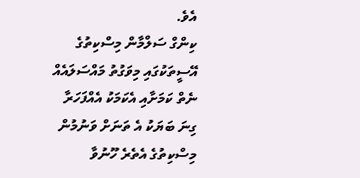އެވެ.
ކިންގް ސަލްމާން މިސްކިތުގެ އޭސީތަކުގައި މިވަގުތު މައްސަލައެއް ނެތް ކަމަށާއި އެކަމަކު އެއްފަހަރާ ގިނަ ބަޔަކު އެ ތަނަށް ވަނުމުން މިސްކިތުގެ އެތެރެ ހޫނުވާ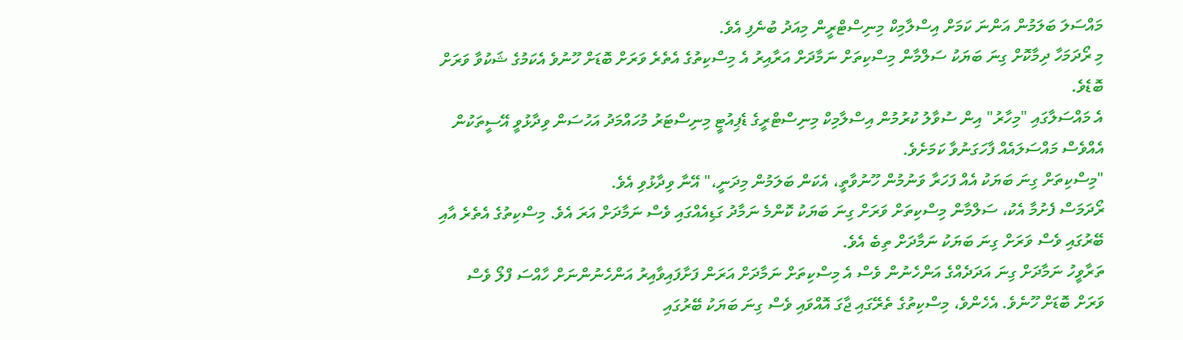މައްސަލަ ބަލަމުން އަންނަ ކަމަށް އިސްލާމިކް މިނިސްޓްރީން މިއަދު ބުނެފި އެވެ.
މި ރޯދަމަހާ ދިމާކޮށް ގިނަ ބަޔަކު ސަލްމާން މިސްކިތަށް ނަމާދަށް އަރާއިރު އެ މިސްކިތުގެ އެތެރެ ވަރަށް ބޮޑަށް ހޫނުވެ އެކަމުގެ ޝަކުވާ ވަރަށް ބޮޑެވެ.
އެ މައްސަލާގައި "މިހާރު" އިން ސުވާލު ކުރުމުން އިސްލާމިކް މިނިސްޓްރީގެ ޑެޕިއުޓީ މިނިސްޓަރު މުހައްމަދު އަހުސަން ވިދާޅުވީ އޭސީތަކުން އެއްވެސް މައްސަލައެއް ފާހަގަނުވާ ކަމަށެވެ.
"މިސްކިތަށް ގިނަ ބަޔަކު އެއް ފަހަރާ ވަނުމުން ހޫނުވާތީ، އެކަން ބަލަމުން މިދަނީ،" އޭނާ ވިދާޅުވި އެވެ.
ރޯދަމަސް ފެށުމާ އެކު، ސަލްމާން މިސްކިތަށް ވަރަށް ގިނަ ބަޔަކު ކޮންމެ ނަމާދު ގަޑިއެއްގައި ވެސް ނަމާދަށް އަރަ އެވެ. މިސްކިތުގެ އެތެރެ އާއި ބޭރުގައި ވެސް ވަރަށް ގިނަ ބަޔަކު ނަމާދަށް ތިބެ އެވެ.
ތަރާވީހު ނަމާދަށް ގިނަ އަދަދެއްގެ އަންހެނުން ވެސް އެ މިސްކިތަށް ނަމާދަށް އަރަން ފަށާފައިވާއިރު އަންހެނުންނަށް ހާއްސަ ފްލޯ ވެސް ވަރަށް ބޮޑަށް ހޫނެވެ. އެހެންވެ، މިސްކިތުގެ ތެރޭގައި ޖާގަ އޮއްވައި ވެސް ގިނަ ބަޔަކު ބޭރުގައި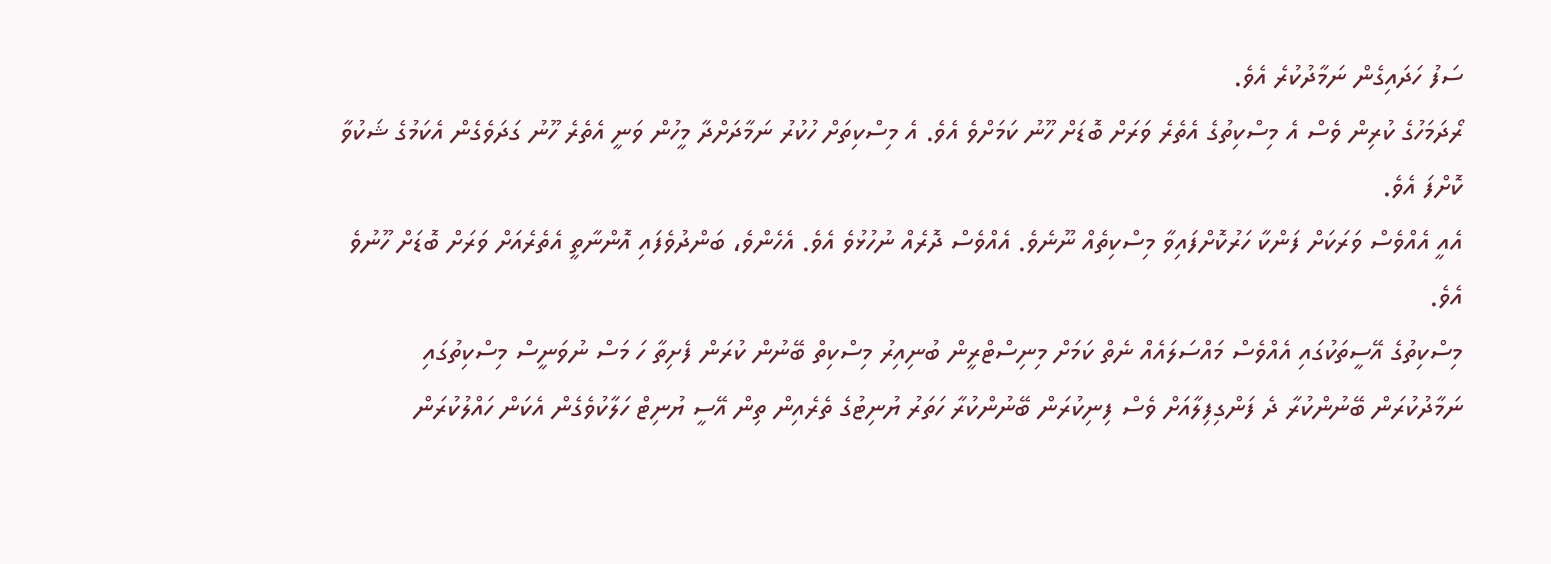ސަފު ހަދައިގެން ނަމާދުކުރެ އެވެ.
ރޯދަމަހުގެ ކުރިން ވެސް އެ މިސްކިތުގެ އެތެރެ ވަރަށް ބޮޑަށް ހޫނު ކަމަށްވެ އެވެ. އެ މިސްކިތަށް ހުކުރު ނަމާދަށްދާ މީހުން ވަނީ އެތެރެ ހޫނު ގަދަވެގެން އެކަމުގެ ޝަކުވާ ކޮށްފަ އެވެ.
އެއީ އެއްވެސް ވަރަކަށް ފަންކާ ހަރުކޮށްފައިވާ މިސްކިތެއް ނޫނެވެ. އެއްވެސް ދޮރެއް ނުހުޅުވެ އެވެ. އެހެންވެ، ބަންދުވެފައި އޮންނާތީ އެތެރެއަށް ވަރަށް ބޮޑަށް ހޫނުވެ އެވެ.
މިސްކިތުގެ އޭސީތަކުގައި އެއްވެސް މައްސަލައެއް ނެތް ކަމަށް މިނިސްޓްރީން ބުނިއިރު މިސްކިތް ބޭނުން ކުރަން ފެށިތާ ހަ މަސް ނުވަނީސް މިސްކިތުގައި ނަމާދުކުރަން ބޭނުންކުރާ ދެ ފަންގިފިލާއަށް ވެސް ފިނިކުރަން ބޭނުންކުރާ ހަތަރު ޔުނިޓުގެ ތެރެއިން ތިން އޭސީ ޔުނިޓް ހަލާކުވެގެން އެކަން ހައްލުކުރަން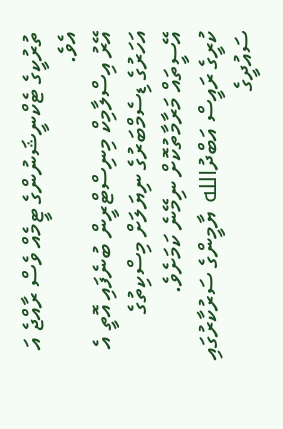ތުރުކީގެ ޓެކްނީޝަނުންގެ ޓީމެއް ވެސް ރާއްޖެ އަ އެވެ.
އޭރު އިސްލާމިކް މިނިސްޓްރީން ބުނެފައި އޮތީ އެ އަހަރުގެ ޑިސެމްބަރުގެ ނިޔަލަށް މިސްކިތުގެ އޭސީތައް މަރާމާތުކޮށް ނިމޭނެ ކަމަށެވެ.
ކުރީގެ ރައީސް އަބްދުالله ޔާމީންގެ ސަރުކާރުގައި ސައުދީގެ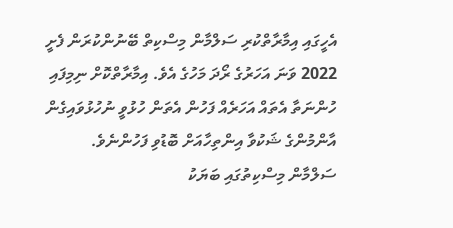އެހީގައި އިމާރާތްކުރި ސަލްމާން މިސްކިތް ބޭނުންކުރަން ފެށީ 2022 ވަނަ އަހަރުގެ ރޯދަ މަހުގެ އެވެ. އިމާރާތްކޮށް ނިމިފައި ހުންނަތާ އެތައް އަހަރެއް ފަހުން އެތަން ހުޅުވީ ނުހުޅުވައިގެން އާންމުންގެ ޝަކުވާ އިންތިހާއަށް ބޮޑުވި ފަހުންނެވެ.
ސަލްމާން މިސްކިތުގައި ބަޔަކު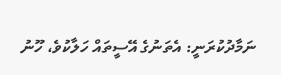ނަމާދުކުރަނީ: އެތަނުގެ އޭސީތައް ހަލާކުވެ، ހޫނު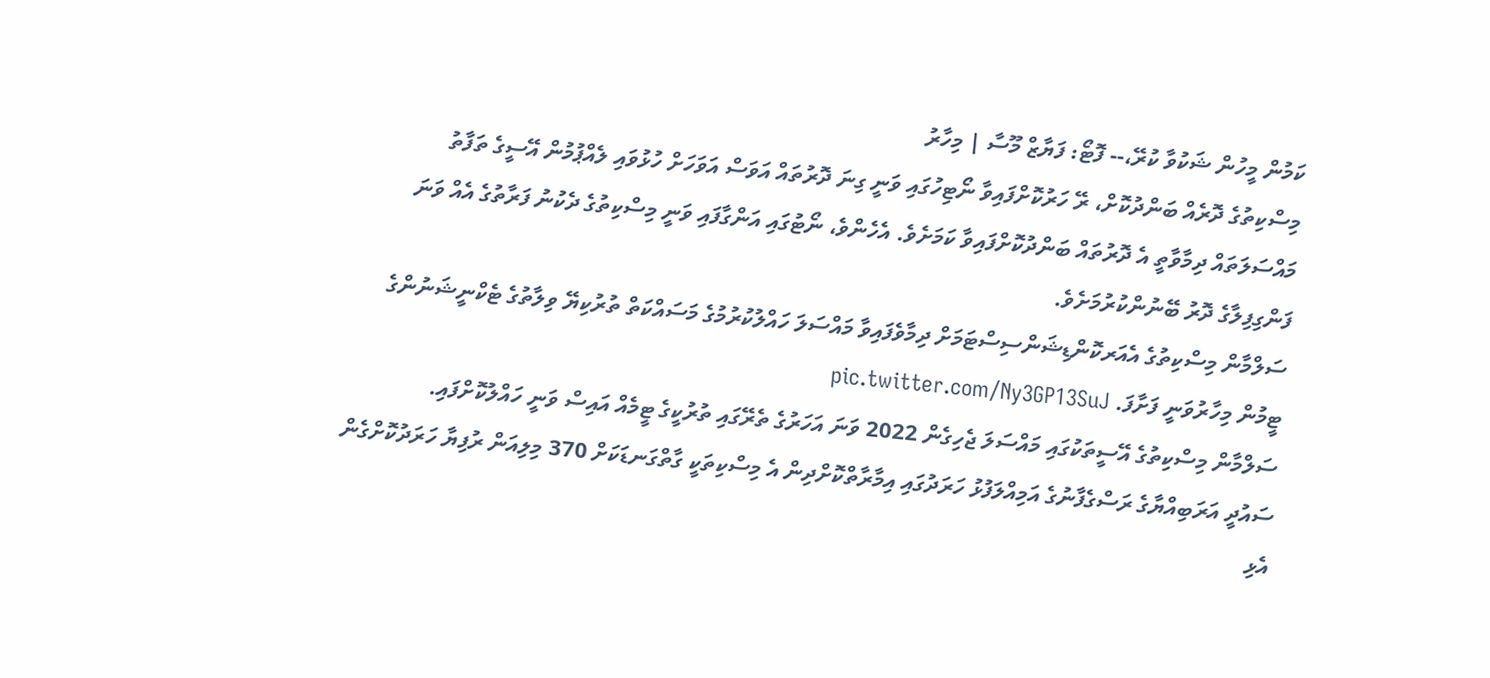ކަމުން މީހުން ޝަކުވާ ކުރޭ،-- ފޮޓޯ: ފަޔާޒް މޫސާ | މިހާރު
މިސްކިތުގެ ދޮރެއް ބަންދުކޮށް، ރޭ ހަރުކޮށްފައިވާ ނޯޓިހުގައި ވަނީ ގިނަ ދޮރުތައް އަވަސް އަވަހަށް ހުޅުވައި ލެއްޕުމުން އޭސީގެ ތަފާތު މައްސަލަތައް ދިމާވާތީ އެ ދޮރުތައް ބަންދުކޮށްފައިވާ ކަމަށެވެ. އެހެންވެ، ނޯޓުގައި އަންގާފައި ވަނީ މިސްކިތުގެ ދެކުނު ފަރާތުގެ އެއް ވަނަ ފަންގިފިލާގެ ދޮރު ބޭނުންކުރުމަށެވެ.
ސަލްމާން މިސްކިތުގެ އެއަރކޮންޑިޝަންސިސްޓަމަށް ދިމާވެފައިވާ މައްސަލަ ހައްލުކުރުމުގެ މަސައްކަތް ތުރުކިޔޭ ވިލާތުގެ ޓެކްނީޝަނުންގެ ޓީމުން މިހާރުވަނީ ފަށާފަ. pic.twitter.com/Ny3GP13SuJ
ސަލްމާން މިސްކިތުގެ އޭސީތަކުގައި މައްސަލަ ޖެހިގެން 2022 ވަނަ އަހަރުގެ ތެރޭގައި ތުރުކީގެ ޓީމެއް އައިސް ވަނީ ހައްލުކޮށްފައި.
ސައުދީ އަރަބިއްޔާގެ ރަސްގެފާނުގެ އަމިއްލަފުޅު ހަރަދުގައި އިމާރާތްކޮށްދިން އެ މިސްކިތަކީ ގާތްގަނޑަކަށް 370 މިލިއަން ރުފިޔާ ހަރަދުކޮށްގެން އެޅި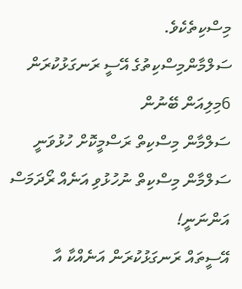މިސްކިތެކެވެ.
ސަލްމާންމިސްކިތުގެ އޭސީ ރަނގަޅުކުރަން 6މިލިއަން ބޭނުން
ސަލްމާން މިސްކިތް ރަސްމީކޮށް ހުޅުވަނީ
ސަލްމާން މިސްކިތް ނުހުޅުވި އަނެއް ރޯދަމަސް އަންނަނީ!
އޭސީތައް ރަނގަޅުކުރަން އަނެއްކާ އާ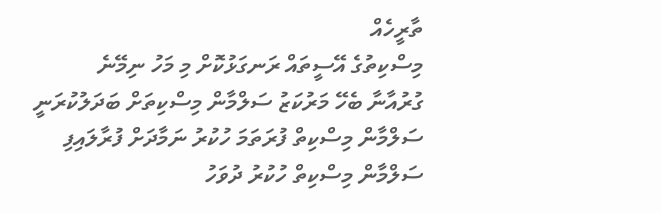ތާރީހެއް
މިސްކިތުގެ އޭސީތައް ރަނގަޅުކޮށް މި މަހު ނިމޭނެ
ގުރުއާނާ ބެހޭ މަރުކަޒު ސަލްމާން މިސްކިތަށް ބަދަލުކުރަނީ
ސަލްމާން މިސްކިތް ފުރަތަމަ ހުކުރު ނަމާދަށް ފުރާލައިފި
ސަލްމާން މިސްކިތް ހުކުރު ދުވަހު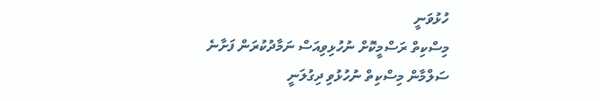ހުޅުވަނީ
މިސްކިތް ރަސްމީކޮށް ނުހުޅިވިއަސް ނަމާދުކުރަން ފަށާނެ
ސަލްމާން މިސްކިތް ނުހުޅުވި ދިގުލަނީ